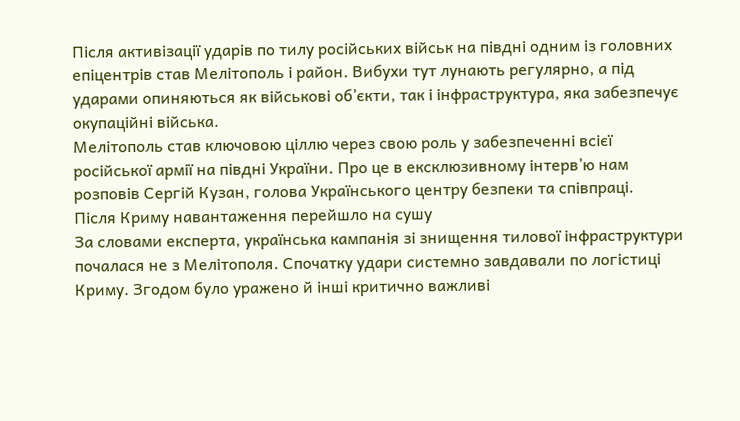Після активізації ударів по тилу російських військ на півдні одним із головних епіцентрів став Мелітополь і район. Вибухи тут лунають регулярно, а під ударами опиняються як військові об’єкти, так і інфраструктура, яка забезпечує окупаційні війська.
Мелітополь став ключовою ціллю через свою роль у забезпеченні всієї російської армії на півдні України. Про це в ексклюзивному інтерв’ю нам розповів Сергій Кузан, голова Українського центру безпеки та співпраці.
Після Криму навантаження перейшло на сушу
За словами експерта, українська кампанія зі знищення тилової інфраструктури почалася не з Мелітополя. Спочатку удари системно завдавали по логістиці Криму. Згодом було уражено й інші критично важливі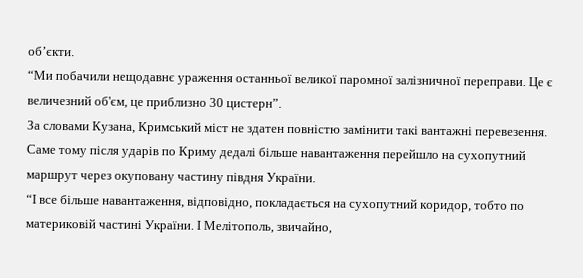об’єкти.
“Ми побачили нещодавнє ураження останньої великої паромної залізничної переправи. Це є величезний об'єм, це приблизно 30 цистерн”.
За словами Кузана, Кримський міст не здатен повністю замінити такі вантажні перевезення. Саме тому після ударів по Криму дедалі більше навантаження перейшло на сухопутний маршрут через окуповану частину півдня України.
“І все більше навантаження, відповідно, покладається на сухопутний коридор, тобто по материковій частині України. І Мелітополь, звичайно,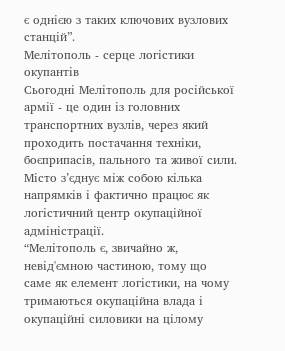є однією з таких ключових вузлових станцій”.
Мелітополь - серце логістики окупантів
Сьогодні Мелітополь для російської армії - це один із головних транспортних вузлів, через який проходить постачання техніки, боєприпасів, пального та живої сили. Місто з’єднує між собою кілька напрямків і фактично працює як логістичний центр окупаційної адміністрації.
“Мелітополь є, звичайно ж, невід'ємною частиною, тому що саме як елемент логістики, на чому тримаються окупаційна влада і окупаційні силовики на цілому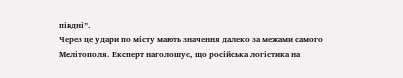півдні”.
Через це удари по місту мають значення далеко за межами самого Мелітополя. Експерт наголошує, що російська логістика на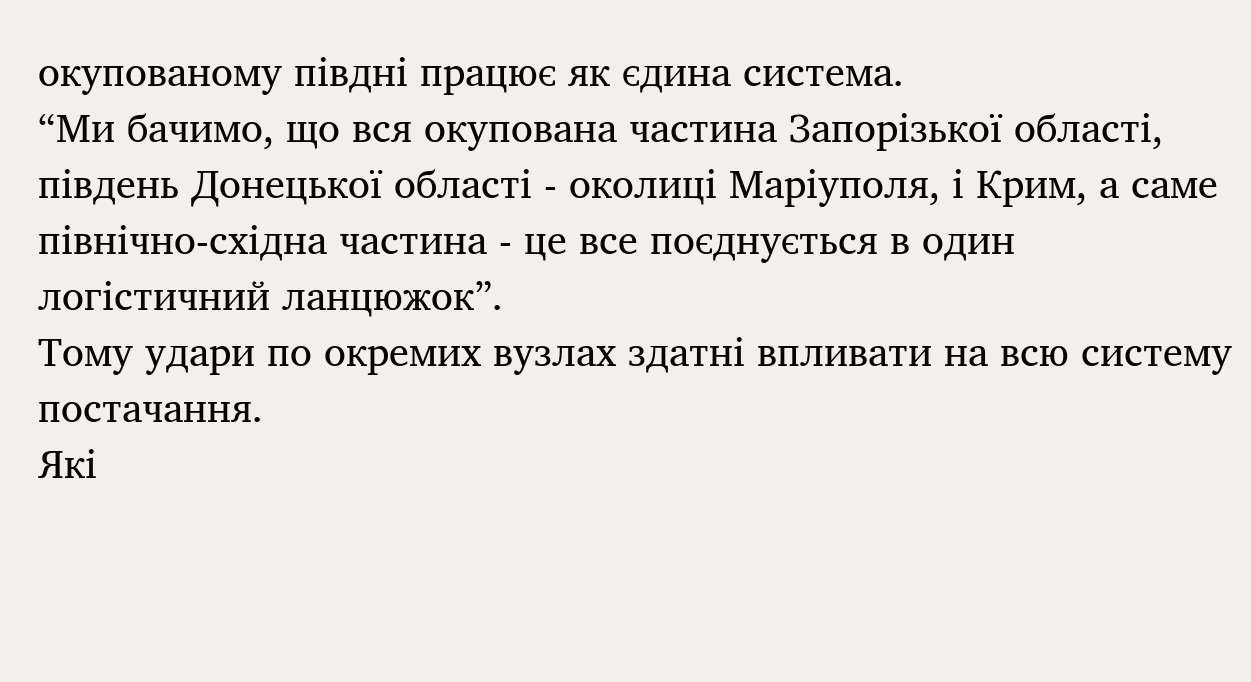окупованому півдні працює як єдина система.
“Ми бачимо, що вся окупована частина Запорізької області, південь Донецької області - околиці Маріуполя, і Крим, а саме північно-східна частина - це все поєднується в один логістичний ланцюжок”.
Тому удари по окремих вузлах здатні впливати на всю систему постачання.
Які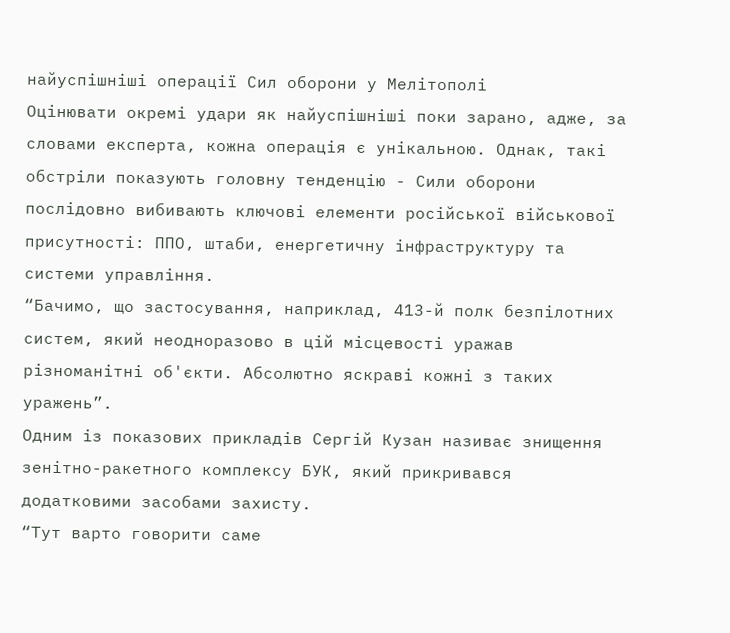найуспішніші операції Сил оборони у Мелітополі
Оцінювати окремі удари як найуспішніші поки зарано, адже, за словами експерта, кожна операція є унікальною. Однак, такі обстріли показують головну тенденцію - Сили оборони послідовно вибивають ключові елементи російської військової присутності: ППО, штаби, енергетичну інфраструктуру та системи управління.
“Бачимо, що застосування, наприклад, 413-й полк безпілотних систем, який неодноразово в цій місцевості уражав різноманітні об'єкти. Абсолютно яскраві кожні з таких уражень”.
Одним із показових прикладів Сергій Кузан називає знищення зенітно-ракетного комплексу БУК, який прикривався додатковими засобами захисту.
“Тут варто говорити саме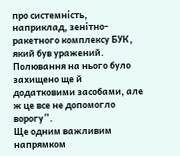про системність, наприклад, зенітно-ракетного комплексу БУК, який був уражений. Полювання на нього було захищено ще й додатковими засобами, але ж це все не допомогло ворогу”.
Ще одним важливим напрямком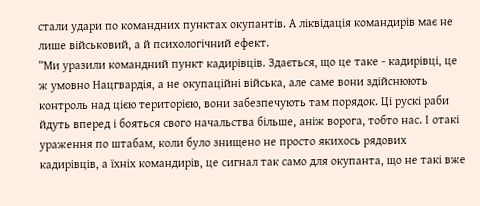стали удари по командних пунктах окупантів. А ліквідація командирів має не лише військовий, а й психологічний ефект.
“Ми уразили командний пункт кадирівців. Здається, що це таке - кадирівці, це ж умовно Нацгвардія, а не окупаційні війська, але саме вони здійснюють контроль над цією територією, вони забезпечують там порядок. Ці рускі раби йдуть вперед і бояться свого начальства більше, аніж ворога, тобто нас. І отакі ураження по штабам, коли було знищено не просто якихось рядових кадирівців, а їхніх командирів, це сигнал так само для окупанта, що не такі вже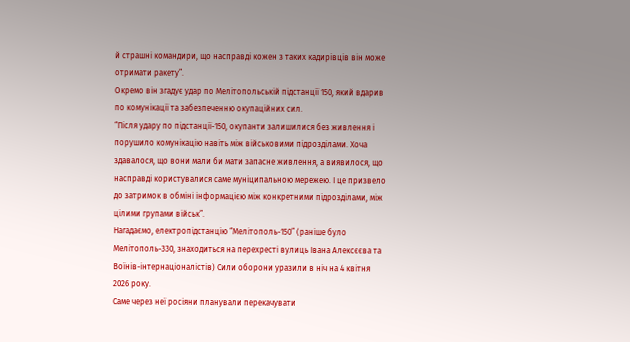й страшні командири, що насправді кожен з таких кадирівців він може отримати ракету”.
Окремо він згадує удар по Мелітопольській підстанції 150, який вдарив по комунікації та забезпеченню окупаційних сил.
“Після удару по підстанції-150, окупанти залишилися без живлення і порушило комунікацію навіть між військовими підрозділами. Хоча здавалося, що вони мали би мати запасне живлення, а виявилося, що насправді користувалися саме муніципальною мережею. І це призвело до затримок в обміні інформацією між конкретними підрозділами, між цілими групами військ”.
Нагадаємо, електропідстанцію “Мелітополь-150” (раніше було Мелітополь-330, знаходиться на перехресті вулиць Івана Алексєєва та Воїнів-інтернаціоналістів) Сили оборони уразили в ніч на 4 квітня 2026 року.
Саме через неї росіяни планували перекачувати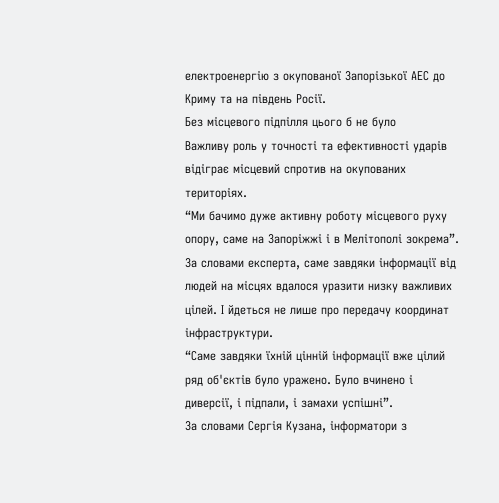електроенергію з окупованої Запорізької АЕС до Криму та на південь Росії.
Без місцевого підпілля цього б не було
Важливу роль у точності та ефективності ударів відіграє місцевий спротив на окупованих територіях.
“Ми бачимо дуже активну роботу місцевого руху опору, саме на Запоріжжі і в Мелітополі зокрема”.
За словами експерта, саме завдяки інформації від людей на місцях вдалося уразити низку важливих цілей. І йдеться не лише про передачу координат інфраструктури.
“Саме завдяки їхній цінній інформації вже цілий ряд об'єктів було уражено. Було вчинено і диверсії, і підпали, і замахи успішні”.
За словами Сергія Кузана, інформатори з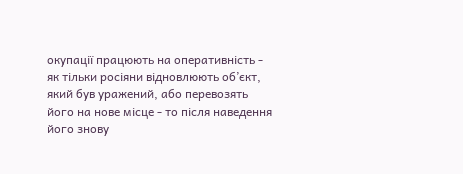окупації працюють на оперативність - як тільки росіяни відновлюють об’єкт, який був уражений, або перевозять його на нове місце - то після наведення його знову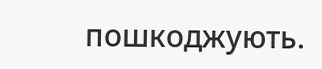пошкоджують.